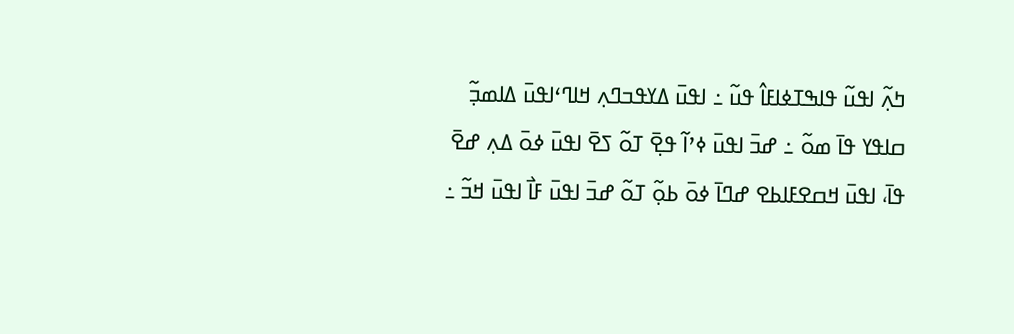ߤߍ߲߬ ߊߟߎ߬ ߟߊߒߠߦߊߓߊ߮ ߟߎ߬ ߸ ߊߟߎ߫ ߡߌߟߏߣߍ߲ ߞߊߣߵߊߟߎ߫ ߡߊߘߏ߲߬ ߛߊߟߌ ߟߊ߫ ߘߋ߬ ߸ ߝߏ߫ ߊߟߎ߫ ߦߴߊ߬ ߟߐ߲߫ ߠߋ߬ ߖߐ߫ ߊߟߎ߫ ߦߋ߫ ߡߍ߲ ߝߐ߫ ߟߊ߫، ߊߟߎ߫ ߞߛߐߓߊߕߐ ߝߣߊ߫ ߦߋ߫ ߕߋ߲߬ ߠߋ߬ ߝߏ߫ ߊߟߎ߫ ߓߊ߯ ߊߟߎ߫ ߞߏ߬ ߸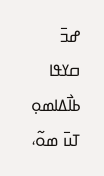ߝߏ߫ ߛߌߟߊ ߕߊ߯ߡߊߘߋ߲ ߠߎ߫ ߘߋ߬،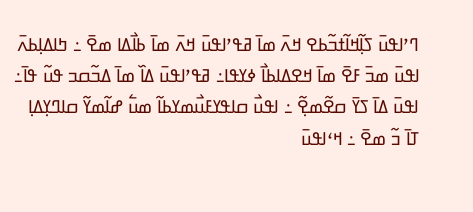ߣߴߊߟߎ߫ ߖߊ߲߬ߞߊ߬ߙߏ߬ߕߐ ߞߍ߫ ߘߊ߫ ߥߟߴߊߟߎ߫ ߞߍ߫ ߘߊ߫ ߕߊ߯ߡߊ ߘߐ߫ ߸ ߤߊߡߊ߲ߕߍ߫ ߊߟߎ߫ ߘߏ߫ ߓߐ߫ ߘߊ߫ ߞߐߡߊߕߊ߯ ߦߌߟߊ߸ ߥߟߴߊߟߎ߫ ߡߊ߰ ߘߊ߫ ߡߏ߬ߛߏ ߟߎ߬ ߟߊ߫߸ ߊߟߎ߫ ߡߊ߫ ߖߌ߫ ߛߐ߬ߘߐ߲߬ ߸ ߊߟߎ߯ ߛߊߟߌߓߎ߯ߘߌߕߊ߬ ߘߎ߱ ߝߊ߬ߘߌ߬ ߛߊߣߌ߲ߡߊ߲ ߠߊ߫ ߏ߬ ߘߐ߫ ߸ ߞߵߊߟߎ߫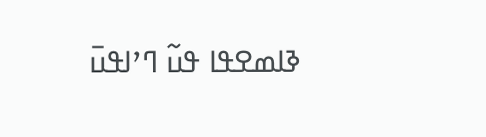ߢߊߘߐߟߊ ߟߎ߬ ߣߴߊߟߎ߫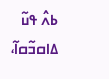ߕߍ߮ ߟߎ߬ ߡߊߛߏ߬ߛߊ߬،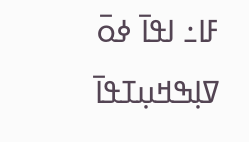ߓߊ߸ ߊߟߊ߫ ߦߋ߫ ߜߊ߲ߒߞߎ߲ߠߟߊ߫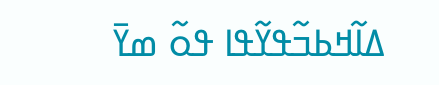ߡߊ߬ߞߕߏ߬ߟߌ߬ߟߊ ߟߋ߬ ߘߌ߫